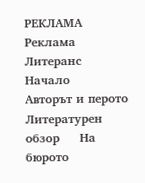РЕКЛАМА
Реклама
Литеранс
Начало     Авторът и перото     Литературен обзор     На бюрото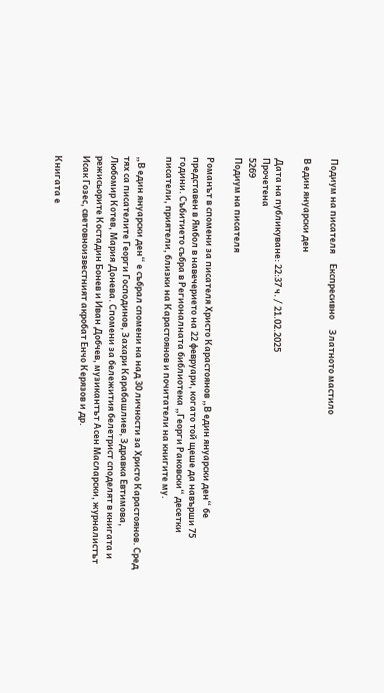Подиум на писателя     Експресивно     Златното мастило

В един януарски ден

Дата на публикуване: 22:37 ч. / 21.02.2025
Прочетена
5269
Подиум на писателя

Романът в спомени за писателя Христо Карастоянов „В един януарски ден“ бе представен в Ямбол в навечерието на 22 февруари, когато той щеше да навърши 75 години. Събитието събра в Регионалната библиотека „Георги Раковски“ десетки писатели, приятели, близки на Карастоянов и почитатели на книгите му.

„В един януарски ден“ е събрал спомени на над 30 личности за Христо Карастоянов. Сред тях са писателите Георги Господинов, Захари Карабашлиев, Здравка Евтимова, Любомир Котев, Мария Донева. Спомени за бележития белетрист споделят в книгата и режисьорите Костадин Бонев и Иван Добчев, музикантът Асен Масларски, журналистът Исак Гозес, световноизвестният акробат Енчо Керязов и др.

Книгата е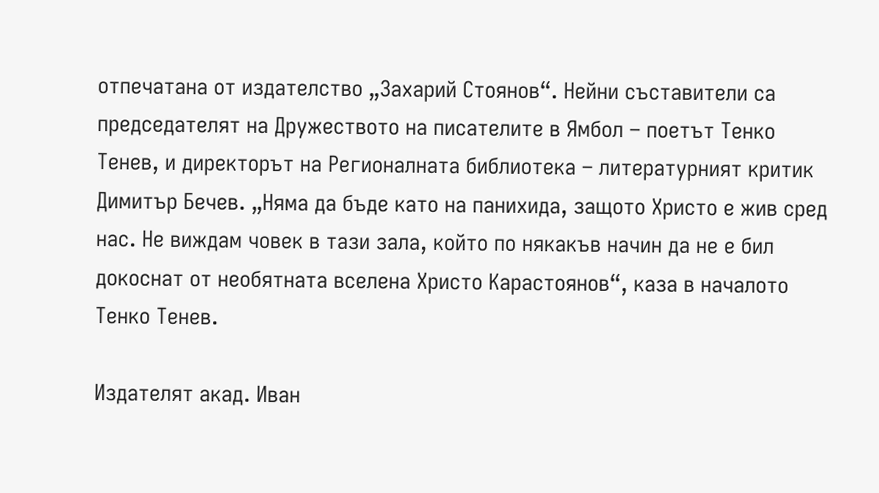отпечатана от издателство „Захарий Стоянов“. Нейни съставители са председателят на Дружеството на писателите в Ямбол – поетът Тенко Тенев, и директорът на Регионалната библиотека – литературният критик Димитър Бечев. „Няма да бъде като на панихида, защото Христо е жив сред нас. Не виждам човек в тази зала, който по някакъв начин да не е бил докоснат от необятната вселена Христо Карастоянов“, каза в началото Тенко Тенев.

Издателят акад. Иван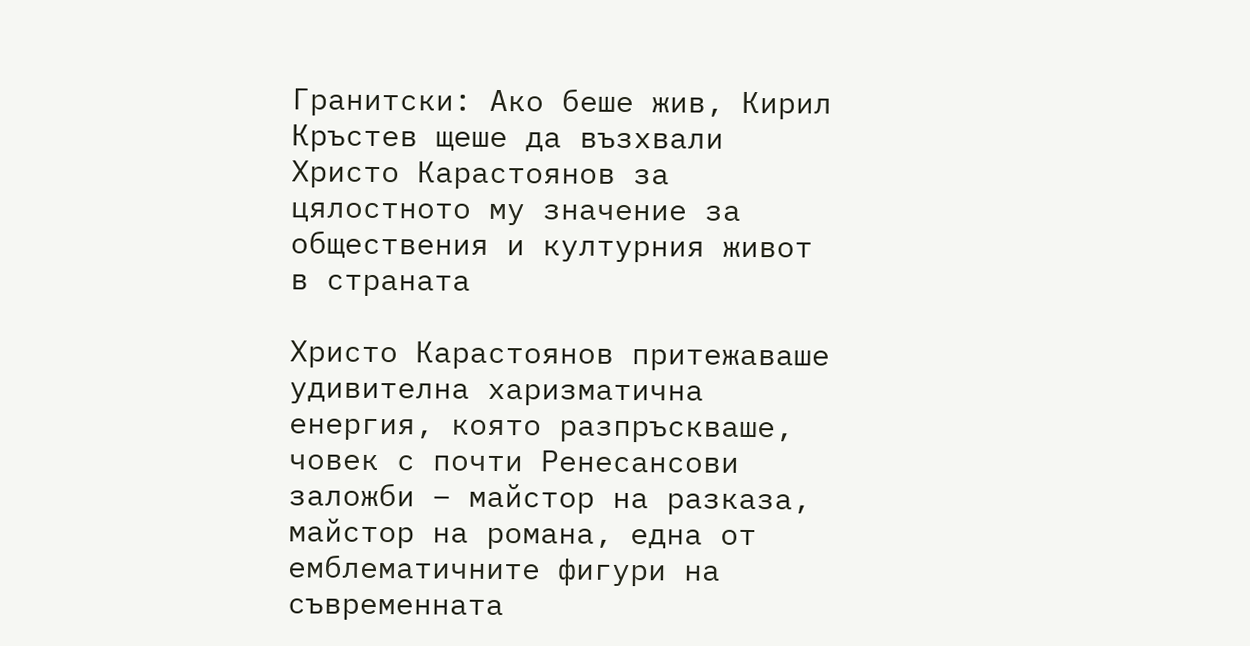Гранитски: Ако беше жив, Кирил Кръстев щеше да възхвали Христо Карастоянов за цялостното му значение за обществения и културния живот в страната

Христо Карастоянов притежаваше удивителна харизматична енергия, която разпръскваше, човек с почти Ренесансови заложби – майстор на разказа, майстор на романа, една от емблематичните фигури на съвременната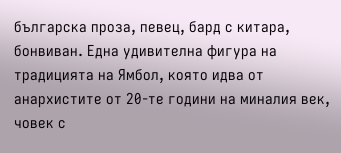българска проза, певец, бард с китара, бонвиван. Една удивителна фигура на традицията на Ямбол, която идва от анархистите от 20-те години на миналия век, човек с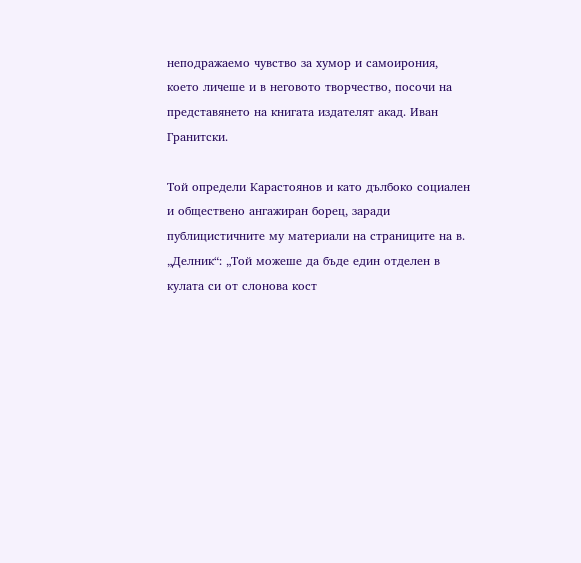неподражаемо чувство за хумор и самоирония, което личеше и в неговото творчество, посочи на представянето на книгата издателят акад. Иван Гранитски.

Той определи Карастоянов и като дълбоко социален и обществено ангажиран борец, заради публицистичните му материали на страниците на в. „Делник“: „Той можеше да бъде един отделен в кулата си от слонова кост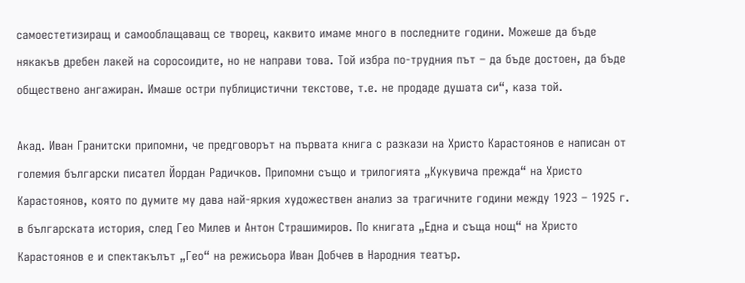самоестетизиращ и самооблащаващ се творец, каквито имаме много в последните години. Можеше да бъде някакъв дребен лакей на соросоидите, но не направи това. Той избра по-трудния път – да бъде достоен, да бъде обществено ангажиран. Имаше остри публицистични текстове, т.е. не продаде душата си“, каза той.

Акад. Иван Гранитски припомни, че предговорът на първата книга с разкази на Христо Карастоянов е написан от големия български писател Йордан Радичков. Припомни също и трилогията „Кукувича прежда“ на Христо Карастоянов, която по думите му дава най-яркия художествен анализ за трагичните години между 1923 – 1925 г. в българската история, след Гео Милев и Антон Страшимиров. По книгата „Една и съща нощ“ на Христо Карастоянов е и спектакълът „Гео“ на режисьора Иван Добчев в Народния театър.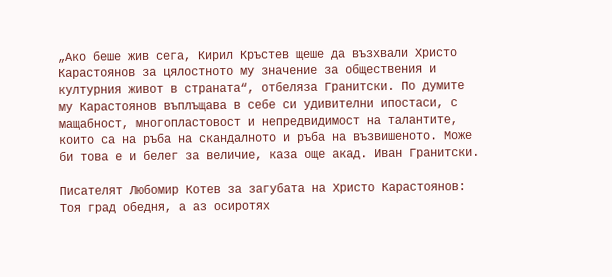„Ако беше жив сега, Кирил Кръстев щеше да възхвали Христо Карастоянов за цялостното му значение за обществения и културния живот в страната“, отбеляза Гранитски. По думите му Карастоянов въплъщава в себе си удивителни ипостаси, с мащабност, многопластовост и непредвидимост на талантите, които са на ръба на скандалното и ръба на възвишеното. Може би това е и белег за величие, каза още акад. Иван Гранитски.

Писателят Любомир Котев за загубата на Христо Карастоянов: Тоя град обедня, а аз осиротях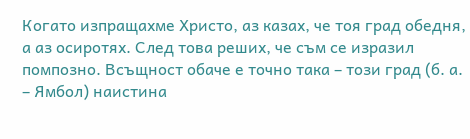Когато изпращахме Христо, аз казах, че тоя град обедня, а аз осиротях. След това реших, че съм се изразил помпозно. Всъщност обаче е точно така – този град (б. а. – Ямбол) наистина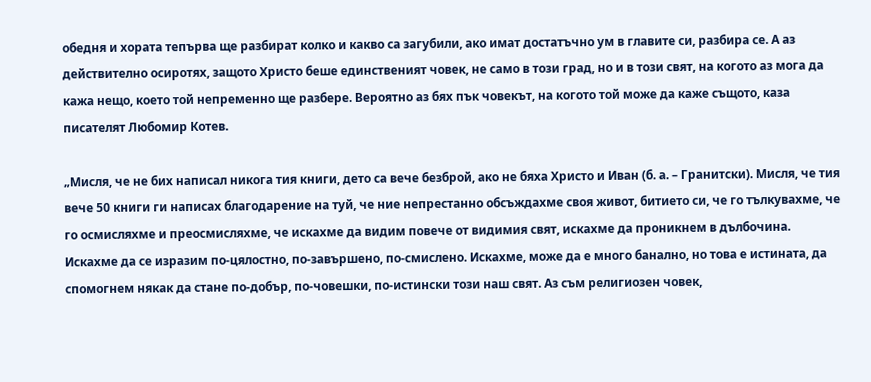обедня и хората тепърва ще разбират колко и какво са загубили, ако имат достатъчно ум в главите си, разбира се. А аз действително осиротях, защото Христо беше единственият човек, не само в този град, но и в този свят, на когото аз мога да кажа нещо, което той непременно ще разбере. Вероятно аз бях пък човекът, на когото той може да каже същото, каза писателят Любомир Котев.

„Мисля, че не бих написал никога тия книги, дето са вече безброй, ако не бяха Христо и Иван (б. а. – Гранитски). Мисля, че тия вече 50 книги ги написах благодарение на туй, че ние непрестанно обсъждахме своя живот, битието си, че го тълкувахме, че го осмисляхме и преосмисляхме, че искахме да видим повече от видимия свят, искахме да проникнем в дълбочина. Искахме да се изразим по-цялостно, по-завършено, по-смислено. Искахме, може да е много банално, но това е истината, да спомогнем някак да стане по-добър, по-човешки, по-истински този наш свят. Аз съм религиозен човек,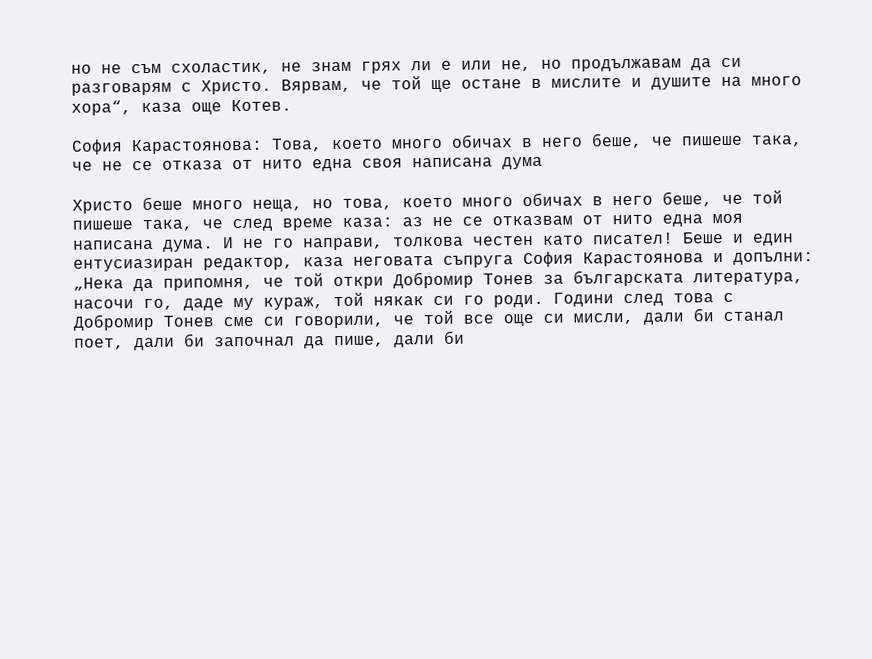но не съм схоластик, не знам грях ли е или не, но продължавам да си разговарям с Христо. Вярвам, че той ще остане в мислите и душите на много хора“, каза още Котев.

София Карастоянова: Това, което много обичах в него беше, че пишеше така, че не се отказа от нито една своя написана дума

Христо беше много неща, но това, което много обичах в него беше, че той пишеше така, че след време каза: аз не се отказвам от нито една моя написана дума. И не го направи, толкова честен като писател! Беше и един ентусиазиран редактор, каза неговата съпруга София Карастоянова и допълни: „Нека да припомня, че той откри Добромир Тонев за българската литература, насочи го, даде му кураж, той някак си го роди. Години след това с Добромир Тонев сме си говорили, че той все още си мисли, дали би станал поет, дали би започнал да пише, дали би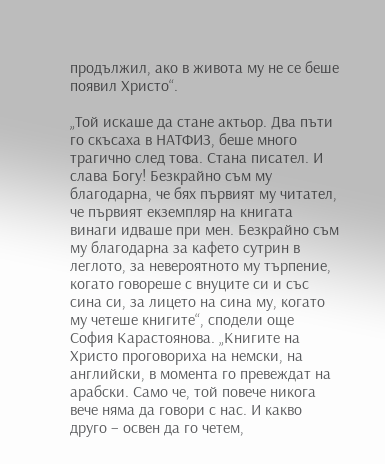продължил, ако в живота му не се беше появил Христо“.

„Той искаше да стане актьор. Два пъти го скъсаха в НАТФИЗ, беше много трагично след това. Стана писател. И слава Богу! Безкрайно съм му благодарна, че бях първият му читател, че първият екземпляр на книгата винаги идваше при мен. Безкрайно съм му благодарна за кафето сутрин в леглото, за невероятното му търпение, когато говореше с внуците си и със сина си, за лицето на сина му, когато му четеше книгите“, сподели още София Карастоянова. „Книгите на Христо проговориха на немски, на английски, в момента го превеждат на арабски. Само че, той повече никога вече няма да говори с нас. И какво друго – освен да го четем,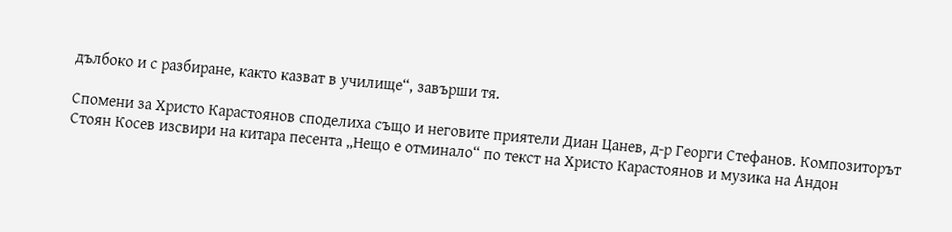дълбоко и с разбиране, както казват в училище“, завърши тя.

Спомени за Христо Карастоянов споделиха също и неговите приятели Диан Цанев, д-р Георги Стефанов. Композиторът Стоян Косев изсвири на китара песента „Нещо е отминало“ по текст на Христо Карастоянов и музика на Андон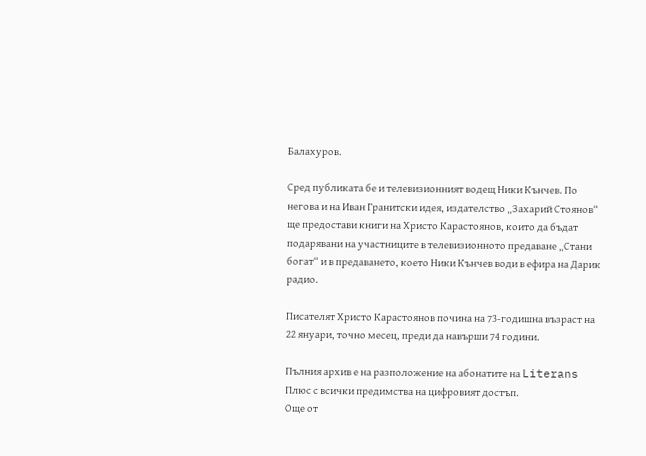Балахуров.

Сред публиката бе и телевизионният водещ Ники Кънчев. По негова и на Иван Гранитски идея, издателство „Захарий Стоянов“ ще предостави книги на Христо Карастоянов, които да бъдат подарявани на участниците в телевизионното предаване „Стани богат“ и в предаването, което Ники Кънчев води в ефира на Дарик радио.

Писателят Христо Карастоянов почина на 73-годишна възраст на 22 януари, точно месец, преди да навърши 74 години.

Пълния архив е на разположение на абонатите на Literans Плюс с всички предимства на цифровият достъп.
Още от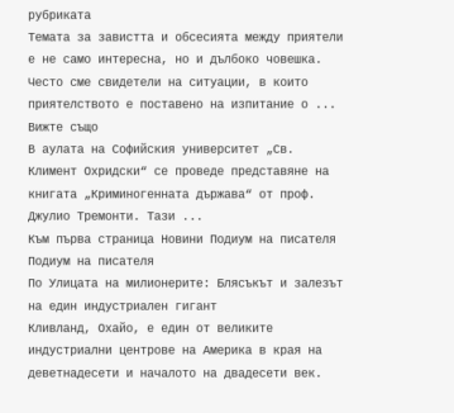рубриката
Темата за завистта и обсесията между приятели е не само интересна, но и дълбоко човешка. Често сме свидетели на ситуации, в които приятелството е поставено на изпитание о ...
Вижте също
В аулата на Софийския университет „Св. Климент Охридски“ се проведе представяне на книгата „Криминогенната държава“ от проф. Джулио Тремонти. Тази ...
Към първа страница Новини Подиум на писателя
Подиум на писателя
По Улицата на милионерите: Блясъкът и залезът на един индустриален гигант
Кливланд, Охайо, е един от великите индустриални центрове на Америка в края на деветнадесети и началото на двадесети век.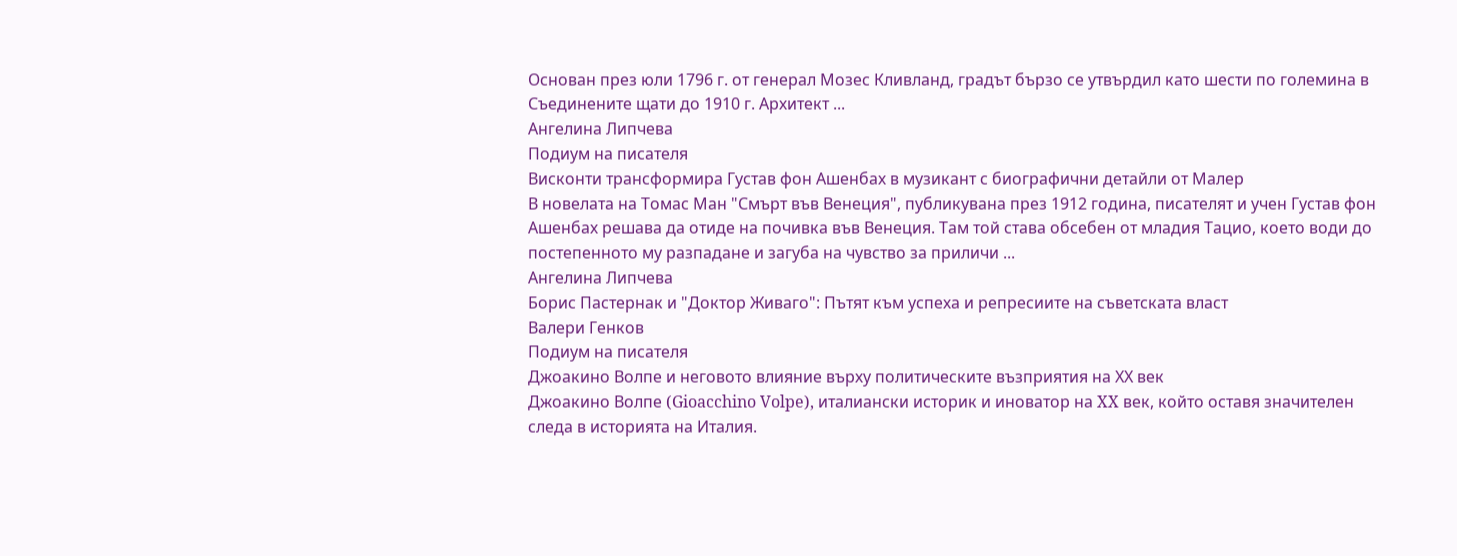Основан през юли 1796 г. от генерал Мозес Кливланд, градът бързо се утвърдил като шести по големина в Съединените щати до 1910 г. Архитект ...
Ангелина Липчева
Подиум на писателя
Висконти трансформира Густав фон Ашенбах в музикант с биографични детайли от Малер
В новелата на Томас Ман "Смърт във Венеция", публикувана през 1912 година, писателят и учен Густав фон Ашенбах решава да отиде на почивка във Венеция. Там той става обсебен от младия Тацио, което води до постепенното му разпадане и загуба на чувство за приличи ...
Ангелина Липчева
Борис Пастернак и "Доктор Живаго": Пътят към успеха и репресиите на съветската власт
Валери Генков
Подиум на писателя
Джоакино Волпе и неговото влияние върху политическите възприятия на ХХ век
Джоакино Волпе (Gioacchino Volpe), италиански историк и иноватор на XX век, който оставя значителен следа в историята на Италия.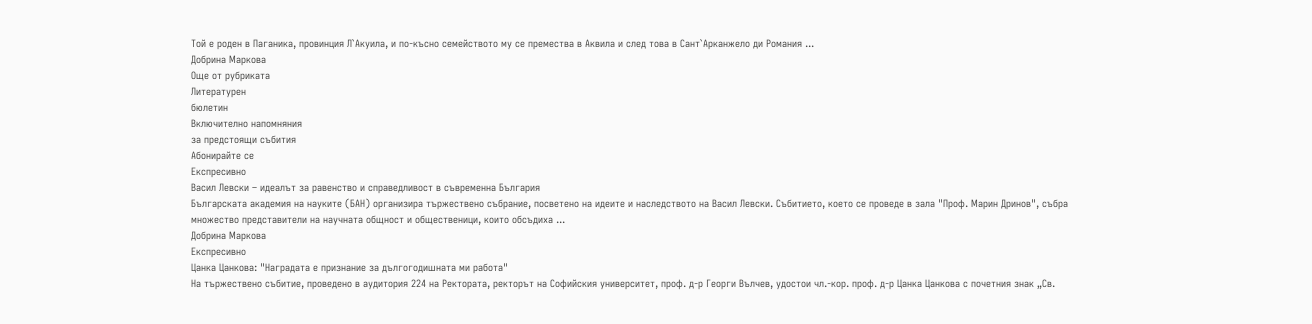Той е роден в Паганика, провинция Л`Акуила, и по-късно семейството му се премества в Аквила и след това в Сант`Арканжело ди Романия ...
Добрина Маркова
Още от рубриката
Литературен
бюлетин
Включително напомняния
за предстоящи събития
Абонирайте се
Експресивно
Васил Левски – идеалът за равенство и справедливост в съвременна България
Българската академия на науките (БАН) организира тържествено събрание, посветено на идеите и наследството на Васил Левски. Събитието, което се проведе в зала "Проф. Марин Дринов", събра множество представители на научната общност и общественици, които обсъдиха ...
Добрина Маркова
Експресивно
Цанка Цанкова: "Наградата е признание за дългогодишната ми работа"
На тържествено събитие, проведено в аудитория 224 на Ректората, ректорът на Софийския университет, проф. д-р Георги Вълчев, удостои чл.-кор. проф. д-р Цанка Цанкова с почетния знак „Св.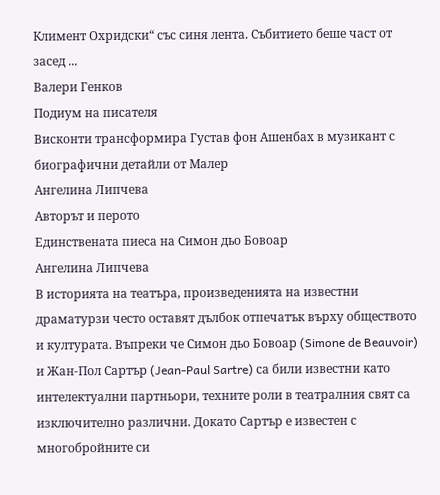Климент Охридски“ със синя лента. Събитието беше част от засед ...
Валери Генков
Подиум на писателя
Висконти трансформира Густав фон Ашенбах в музикант с биографични детайли от Малер
Ангелина Липчева
Авторът и перото
Единствената пиеса на Симон дьо Бовоар
Ангелина Липчева
В историята на театъра, произведенията на известни драматурзи често оставят дълбок отпечатък върху обществото и културата. Въпреки че Симон дьо Бовоар (Simone de Beauvoir) и Жан-Пол Сартър (Jean-Paul Sartre) са били известни като интелектуални партньори, техните роли в театралния свят са изключително различни. Докато Сартър е известен с многобройните си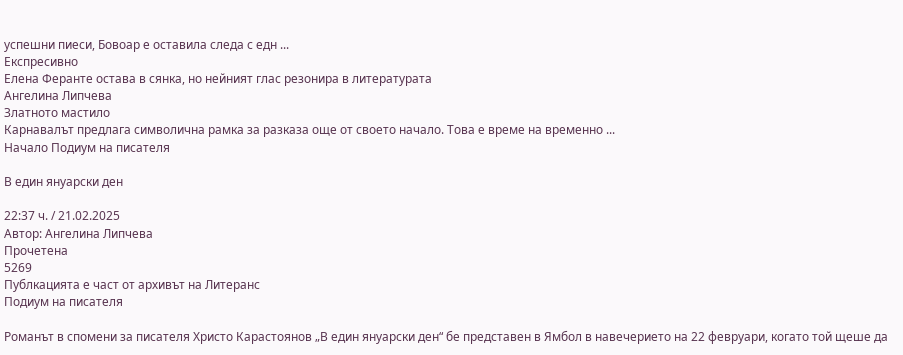успешни пиеси, Бовоар е оставила следа с едн ...
Експресивно
Елена Феранте остава в сянка, но нейният глас резонира в литературата
Ангелина Липчева
Златното мастило
Карнавалът предлага символична рамка за разказа още от своето начало. Това е време на временно ...
Начало Подиум на писателя

В един януарски ден

22:37 ч. / 21.02.2025
Автор: Ангелина Липчева
Прочетена
5269
Публкацията е част от архивът на Литеранс
Подиум на писателя

Романът в спомени за писателя Христо Карастоянов „В един януарски ден“ бе представен в Ямбол в навечерието на 22 февруари, когато той щеше да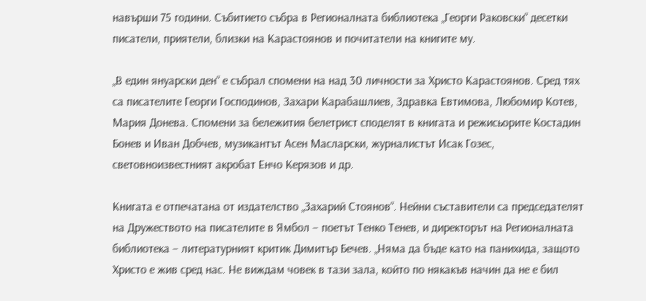навърши 75 години. Събитието събра в Регионалната библиотека „Георги Раковски“ десетки писатели, приятели, близки на Карастоянов и почитатели на книгите му.

„В един януарски ден“ е събрал спомени на над 30 личности за Христо Карастоянов. Сред тях са писателите Георги Господинов, Захари Карабашлиев, Здравка Евтимова, Любомир Котев, Мария Донева. Спомени за бележития белетрист споделят в книгата и режисьорите Костадин Бонев и Иван Добчев, музикантът Асен Масларски, журналистът Исак Гозес, световноизвестният акробат Енчо Керязов и др.

Книгата е отпечатана от издателство „Захарий Стоянов“. Нейни съставители са председателят на Дружеството на писателите в Ямбол – поетът Тенко Тенев, и директорът на Регионалната библиотека – литературният критик Димитър Бечев. „Няма да бъде като на панихида, защото Христо е жив сред нас. Не виждам човек в тази зала, който по някакъв начин да не е бил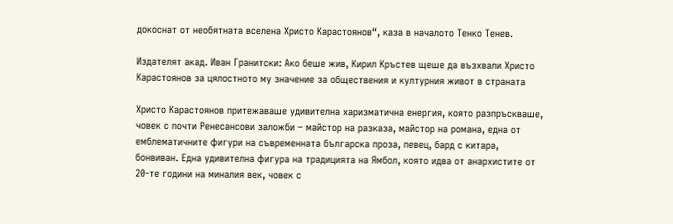докоснат от необятната вселена Христо Карастоянов“, каза в началото Тенко Тенев.

Издателят акад. Иван Гранитски: Ако беше жив, Кирил Кръстев щеше да възхвали Христо Карастоянов за цялостното му значение за обществения и културния живот в страната

Христо Карастоянов притежаваше удивителна харизматична енергия, която разпръскваше, човек с почти Ренесансови заложби – майстор на разказа, майстор на романа, една от емблематичните фигури на съвременната българска проза, певец, бард с китара, бонвиван. Една удивителна фигура на традицията на Ямбол, която идва от анархистите от 20-те години на миналия век, човек с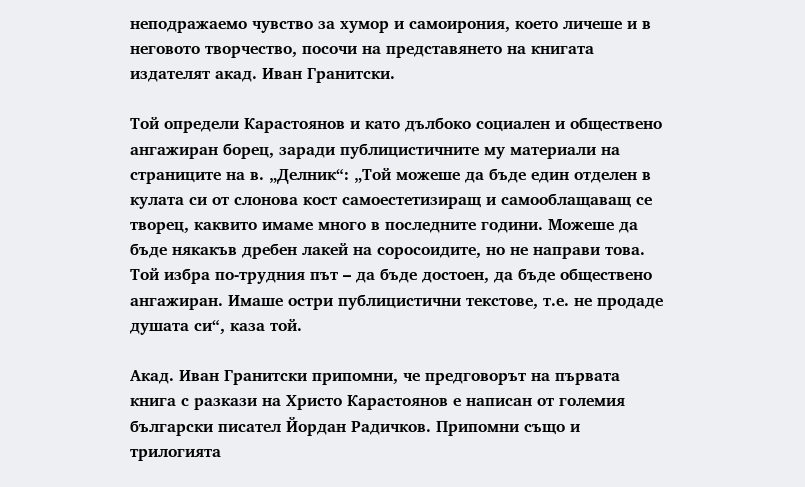неподражаемо чувство за хумор и самоирония, което личеше и в неговото творчество, посочи на представянето на книгата издателят акад. Иван Гранитски.

Той определи Карастоянов и като дълбоко социален и обществено ангажиран борец, заради публицистичните му материали на страниците на в. „Делник“: „Той можеше да бъде един отделен в кулата си от слонова кост самоестетизиращ и самооблащаващ се творец, каквито имаме много в последните години. Можеше да бъде някакъв дребен лакей на соросоидите, но не направи това. Той избра по-трудния път – да бъде достоен, да бъде обществено ангажиран. Имаше остри публицистични текстове, т.е. не продаде душата си“, каза той.

Акад. Иван Гранитски припомни, че предговорът на първата книга с разкази на Христо Карастоянов е написан от големия български писател Йордан Радичков. Припомни също и трилогията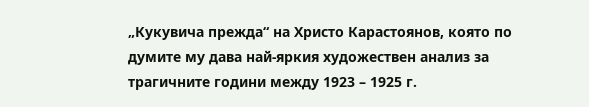„Кукувича прежда“ на Христо Карастоянов, която по думите му дава най-яркия художествен анализ за трагичните години между 1923 – 1925 г.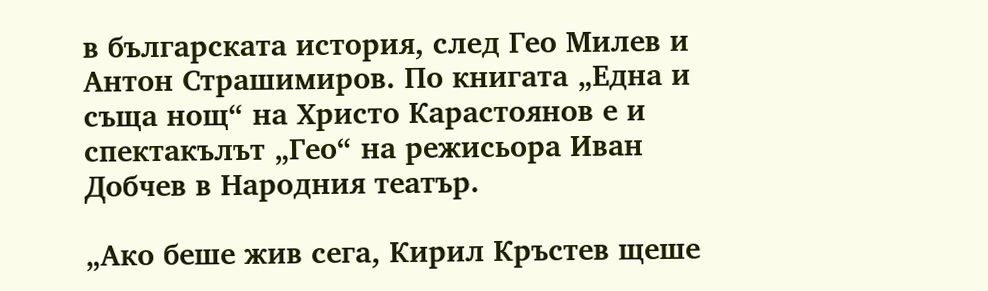в българската история, след Гео Милев и Антон Страшимиров. По книгата „Една и съща нощ“ на Христо Карастоянов е и спектакълът „Гео“ на режисьора Иван Добчев в Народния театър.

„Ако беше жив сега, Кирил Кръстев щеше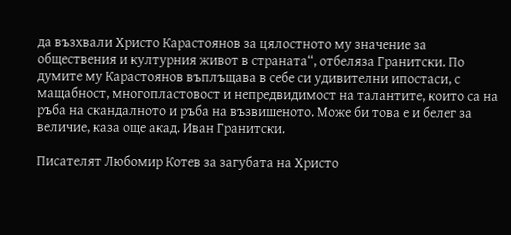да възхвали Христо Карастоянов за цялостното му значение за обществения и културния живот в страната“, отбеляза Гранитски. По думите му Карастоянов въплъщава в себе си удивителни ипостаси, с мащабност, многопластовост и непредвидимост на талантите, които са на ръба на скандалното и ръба на възвишеното. Може би това е и белег за величие, каза още акад. Иван Гранитски.

Писателят Любомир Котев за загубата на Христо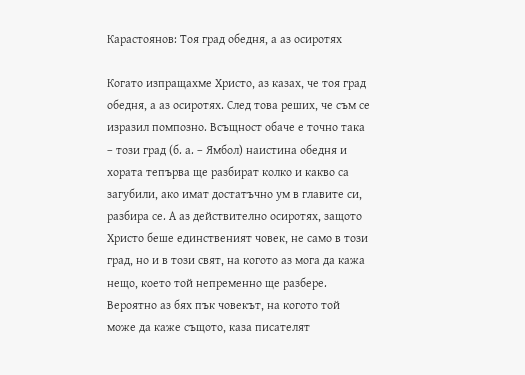Карастоянов: Тоя град обедня, а аз осиротях

Когато изпращахме Христо, аз казах, че тоя град обедня, а аз осиротях. След това реших, че съм се изразил помпозно. Всъщност обаче е точно така – този град (б. а. – Ямбол) наистина обедня и хората тепърва ще разбират колко и какво са загубили, ако имат достатъчно ум в главите си, разбира се. А аз действително осиротях, защото Христо беше единственият човек, не само в този град, но и в този свят, на когото аз мога да кажа нещо, което той непременно ще разбере. Вероятно аз бях пък човекът, на когото той може да каже същото, каза писателят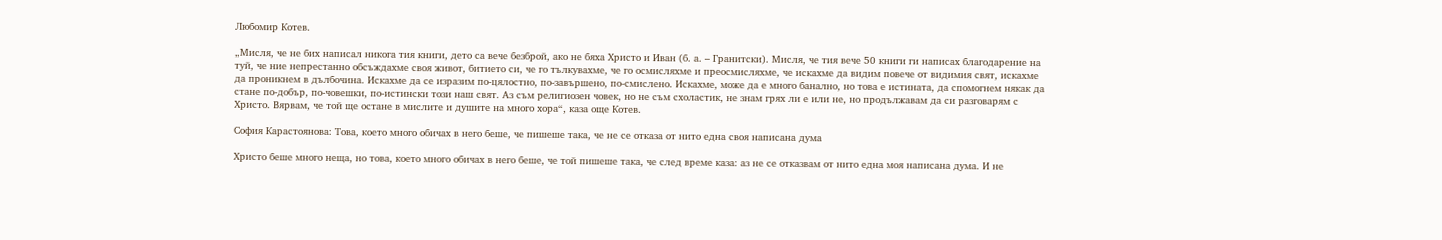Любомир Котев.

„Мисля, че не бих написал никога тия книги, дето са вече безброй, ако не бяха Христо и Иван (б. а. – Гранитски). Мисля, че тия вече 50 книги ги написах благодарение на туй, че ние непрестанно обсъждахме своя живот, битието си, че го тълкувахме, че го осмисляхме и преосмисляхме, че искахме да видим повече от видимия свят, искахме да проникнем в дълбочина. Искахме да се изразим по-цялостно, по-завършено, по-смислено. Искахме, може да е много банално, но това е истината, да спомогнем някак да стане по-добър, по-човешки, по-истински този наш свят. Аз съм религиозен човек, но не съм схоластик, не знам грях ли е или не, но продължавам да си разговарям с Христо. Вярвам, че той ще остане в мислите и душите на много хора“, каза още Котев.

София Карастоянова: Това, което много обичах в него беше, че пишеше така, че не се отказа от нито една своя написана дума

Христо беше много неща, но това, което много обичах в него беше, че той пишеше така, че след време каза: аз не се отказвам от нито една моя написана дума. И не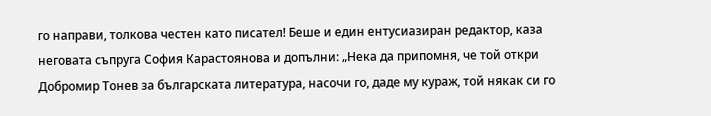го направи, толкова честен като писател! Беше и един ентусиазиран редактор, каза неговата съпруга София Карастоянова и допълни: „Нека да припомня, че той откри Добромир Тонев за българската литература, насочи го, даде му кураж, той някак си го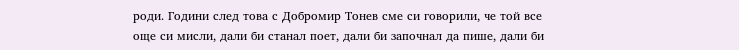роди. Години след това с Добромир Тонев сме си говорили, че той все още си мисли, дали би станал поет, дали би започнал да пише, дали би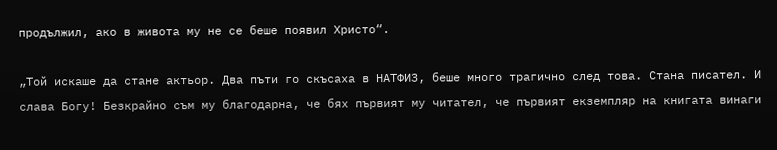продължил, ако в живота му не се беше появил Христо“.

„Той искаше да стане актьор. Два пъти го скъсаха в НАТФИЗ, беше много трагично след това. Стана писател. И слава Богу! Безкрайно съм му благодарна, че бях първият му читател, че първият екземпляр на книгата винаги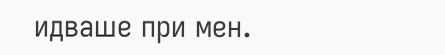идваше при мен.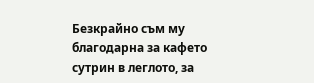Безкрайно съм му благодарна за кафето сутрин в леглото, за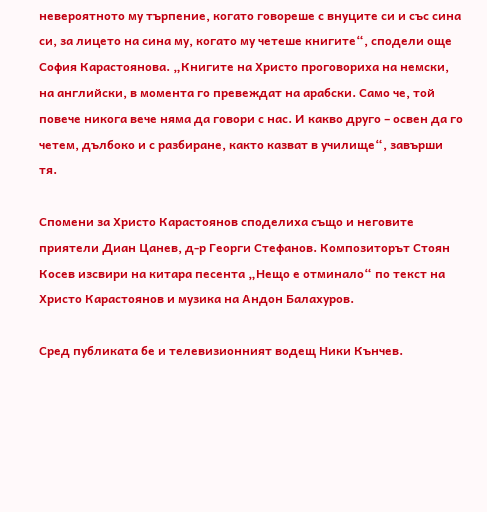невероятното му търпение, когато говореше с внуците си и със сина си, за лицето на сина му, когато му четеше книгите“, сподели още София Карастоянова. „Книгите на Христо проговориха на немски, на английски, в момента го превеждат на арабски. Само че, той повече никога вече няма да говори с нас. И какво друго – освен да го четем, дълбоко и с разбиране, както казват в училище“, завърши тя.

Спомени за Христо Карастоянов споделиха също и неговите приятели Диан Цанев, д-р Георги Стефанов. Композиторът Стоян Косев изсвири на китара песента „Нещо е отминало“ по текст на Христо Карастоянов и музика на Андон Балахуров.

Сред публиката бе и телевизионният водещ Ники Кънчев.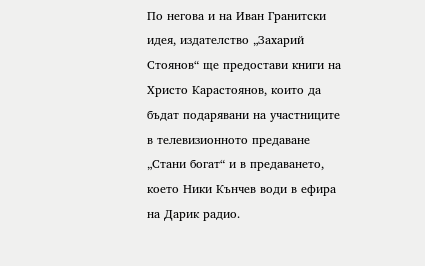По негова и на Иван Гранитски идея, издателство „Захарий Стоянов“ ще предостави книги на Христо Карастоянов, които да бъдат подарявани на участниците в телевизионното предаване „Стани богат“ и в предаването, което Ники Кънчев води в ефира на Дарик радио.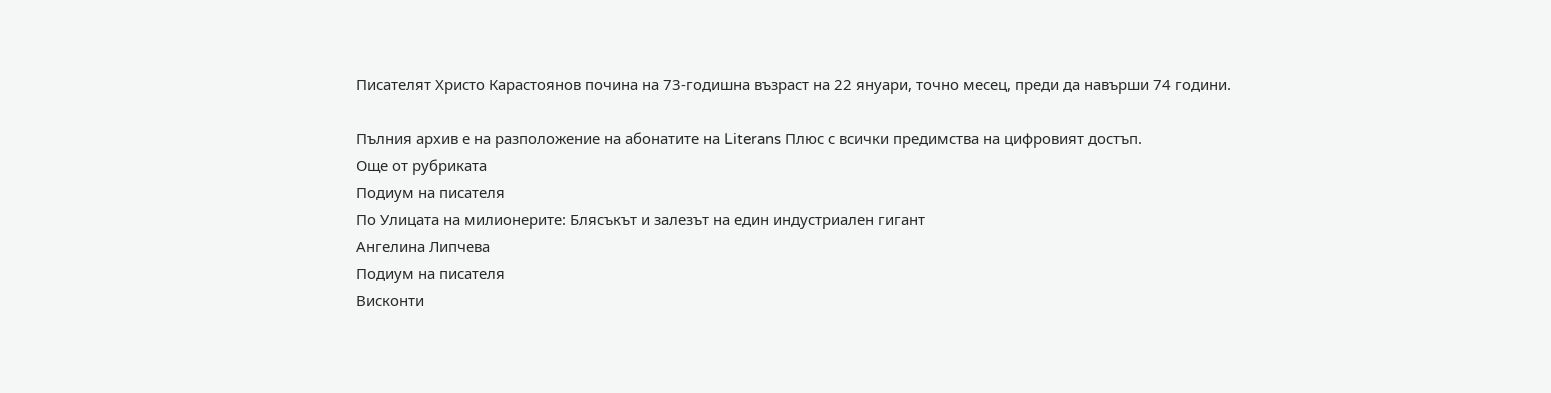Писателят Христо Карастоянов почина на 73-годишна възраст на 22 януари, точно месец, преди да навърши 74 години.

Пълния архив е на разположение на абонатите на Literans Плюс с всички предимства на цифровият достъп.
Още от рубриката
Подиум на писателя
По Улицата на милионерите: Блясъкът и залезът на един индустриален гигант
Ангелина Липчева
Подиум на писателя
Висконти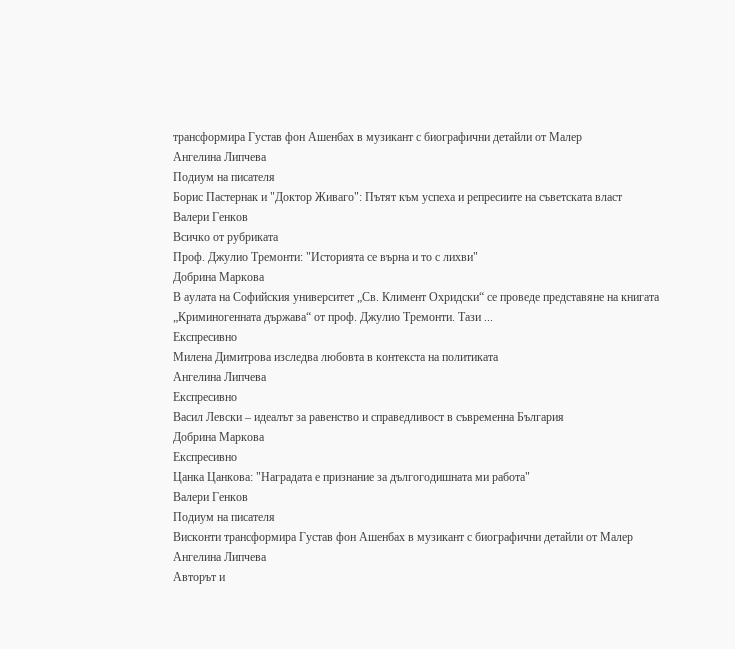трансформира Густав фон Ашенбах в музикант с биографични детайли от Малер
Ангелина Липчева
Подиум на писателя
Борис Пастернак и "Доктор Живаго": Пътят към успеха и репресиите на съветската власт
Валери Генков
Всичко от рубриката
Проф. Джулио Тремонти: "Историята се върна и то с лихви"
Добрина Маркова
В аулата на Софийския университет „Св. Климент Охридски“ се проведе представяне на книгата „Криминогенната държава“ от проф. Джулио Тремонти. Тази ...
Експресивно
Милена Димитрова изследва любовта в контекста на политиката
Ангелина Липчева
Експресивно
Васил Левски – идеалът за равенство и справедливост в съвременна България
Добрина Маркова
Експресивно
Цанка Цанкова: "Наградата е признание за дългогодишната ми работа"
Валери Генков
Подиум на писателя
Висконти трансформира Густав фон Ашенбах в музикант с биографични детайли от Малер
Ангелина Липчева
Авторът и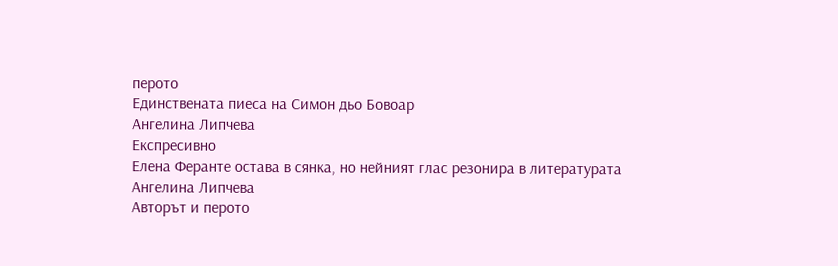перото
Единствената пиеса на Симон дьо Бовоар
Ангелина Липчева
Експресивно
Елена Феранте остава в сянка, но нейният глас резонира в литературата
Ангелина Липчева
Авторът и перото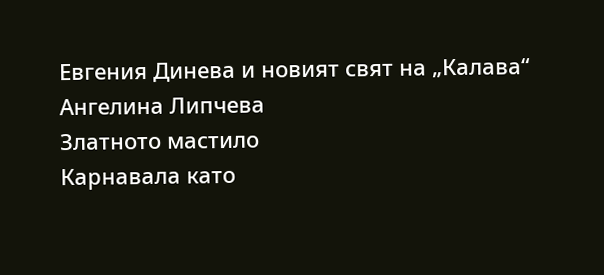Евгения Динева и новият свят на „Калава“
Ангелина Липчева
Златното мастило
Карнавала като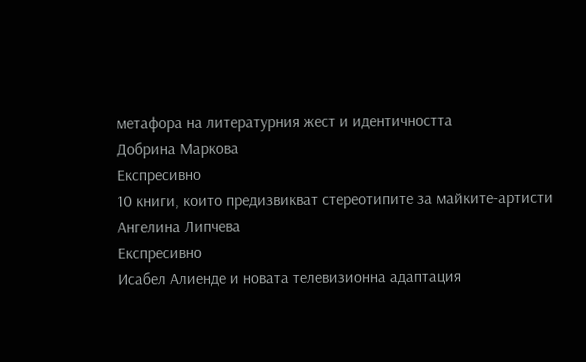метафора на литературния жест и идентичността
Добрина Маркова
Експресивно
10 книги, които предизвикват стереотипите за майките-артисти
Ангелина Липчева
Експресивно
Исабел Алиенде и новата телевизионна адаптация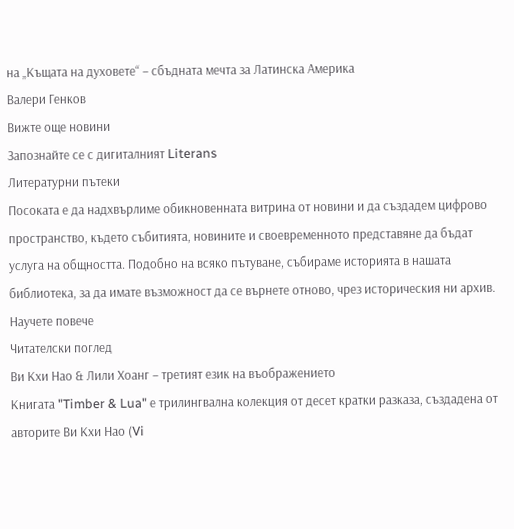на „Къщата на духовете“ – сбъдната мечта за Латинска Америка
Валери Генков
Вижте още новини
Запознайте се с дигиталният Literans
Литературни пътеки
Посоката е да надхвърлиме обикновенната витрина от новини и да създадем цифрово пространство, където събитията, новините и своевременното представяне да бъдат услуга на общността. Подобно на всяко пътуване, събираме историята в нашата библиотека, за да имате възможност да се върнете отново, чрез историческия ни архив.
Научете повече
Читателски поглед
Ви Кхи Нao & Лили Хоанг – третият език на въображението
Книгата "Timber & Lua" е трилингвална колекция от десет кратки разказа, създадена от авторите Ви Кхи Нao (Vi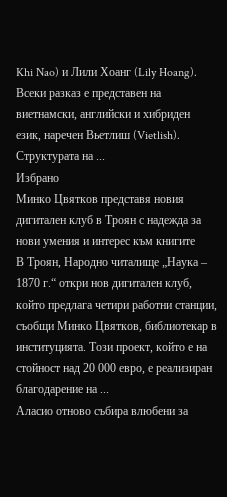Khi Nao) и Лили Хоанг (Lily Hoang). Всеки разказ е представен на виетнамски, английски и хибриден език, наречен Вьетлиш (Vietlish). Структурата на ...
Избрано
Минко Цвятков представя новия дигитален клуб в Троян с надежда за нови умения и интерес към книгите
В Троян, Народно читалище „Наука – 1870 г.“ откри нов дигитален клуб, който предлага четири работни станции, съобщи Минко Цвятков, библиотекар в институцията. Този проект, който е на стойност над 20 000 евро, е реализиран благодарение на ...
Аласио отново събира влюбени за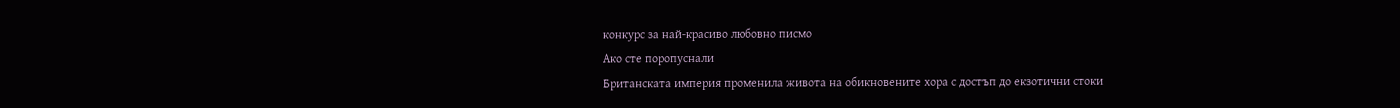конкурс за най-красиво любовно писмо
Ако сте поропуснали
Британската империя променила живота на обикновените хора с достъп до екзотични стоки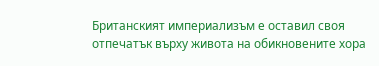Британският империализъм е оставил своя отпечатък върху живота на обикновените хора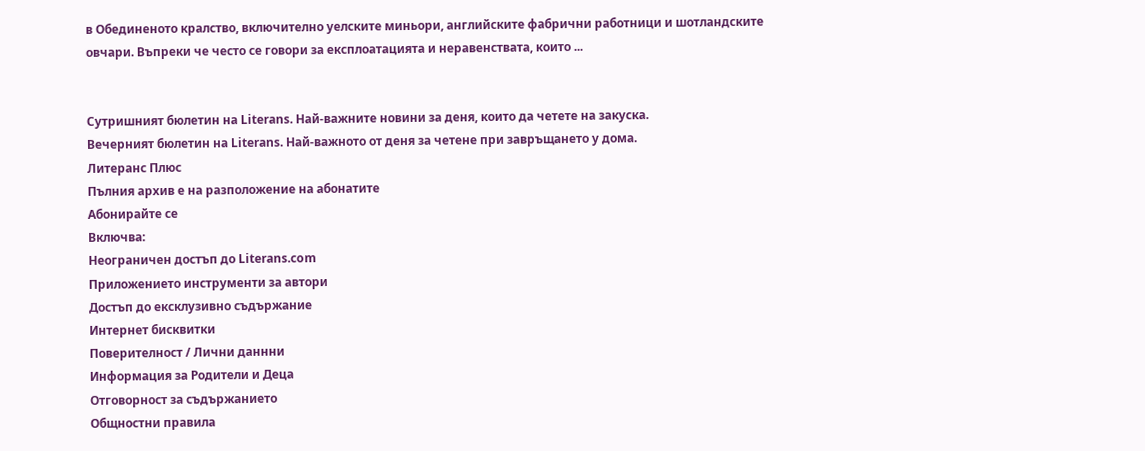в Обединеното кралство, включително уелските миньори, английските фабрични работници и шотландските овчари. Въпреки че често се говори за експлоатацията и неравенствата, които ...


Сутришният бюлетин на Literans. Най-важните новини за деня, които да четете на закуска.
Вечерният бюлетин на Literans. Най-важното от деня за четене при завръщането у дома.
Литеранс Плюс
Пълния архив е на разположение на абонатите
Абонирайте се
Включва:
Неограничен достъп до Literans.com
Приложението инструменти за автори
Достъп до ексклузивно съдържание
Интернет бисквитки
Поверителност / Лични даннни
Информация за Родители и Деца
Отговорност за съдържанието
Общностни правила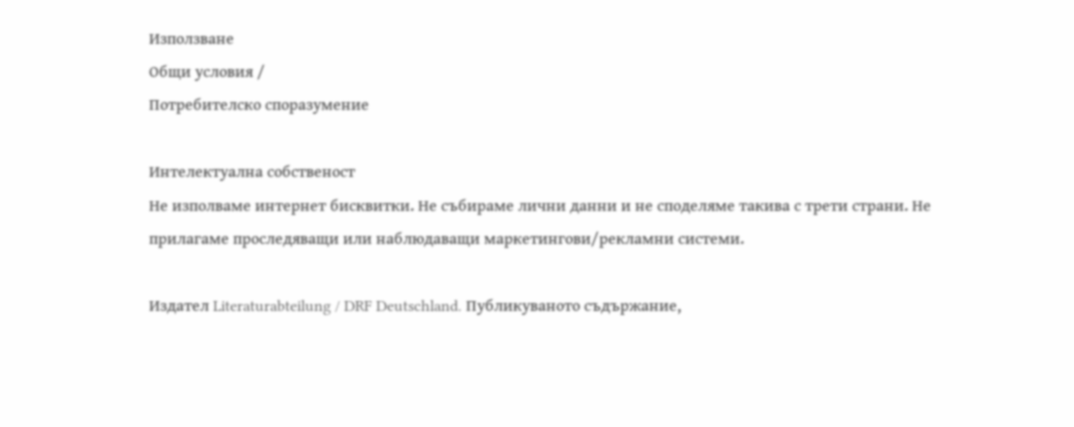Използване
Общи условия /
Потребителско споразумение

Интелектуална собственост
Не изполваме интернет бисквитки. Не събираме лични данни и не споделяме такива с трети страни. Не прилагаме проследяващи или наблюдаващи маркетингови/рекламни системи.

Издател Literaturabteilung / DRF Deutschland. Публикуваното съдържание,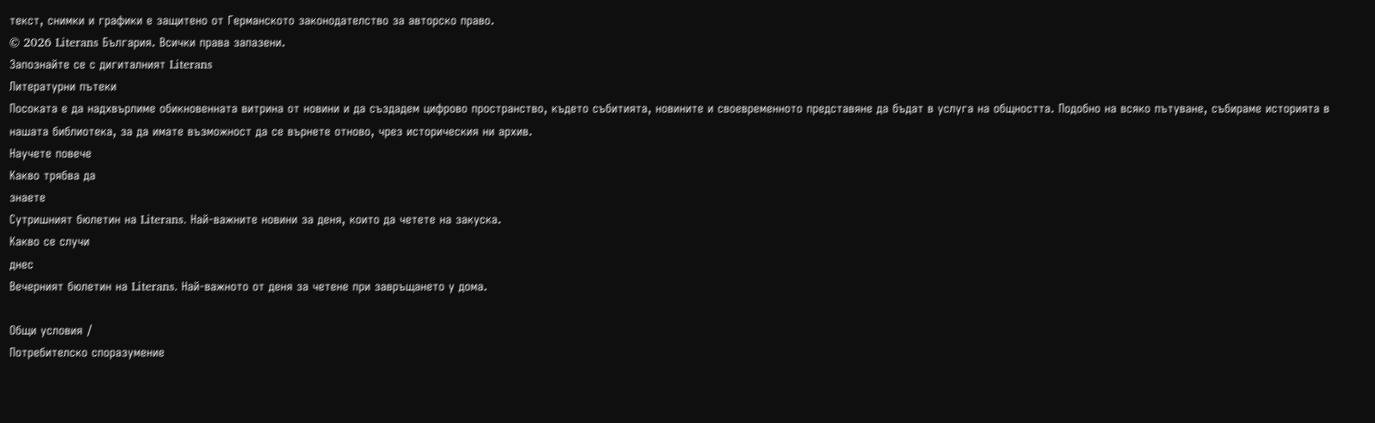текст, снимки и графики е защитено от Германското законодателство за авторско право.
© 2026 Literans България. Всички права запазени.
Запознайте се с дигиталният Literans
Литературни пътеки
Посоката е да надхвърлиме обикновенната витрина от новини и да създадем цифрово пространство, където събитията, новините и своевременното представяне да бъдат в услуга на общността. Подобно на всяко пътуване, събираме историята в нашата библиотека, за да имате възможност да се върнете отново, чрез историческия ни архив.
Научете повече
Какво трябва да
знаете
Сутришният бюлетин на Literans. Най-важните новини за деня, които да четете на закуска.
Какво се случи
днес
Вечерният бюлетин на Literans. Най-важното от деня за четене при завръщането у дома.

Общи условия /
Потребителско споразумение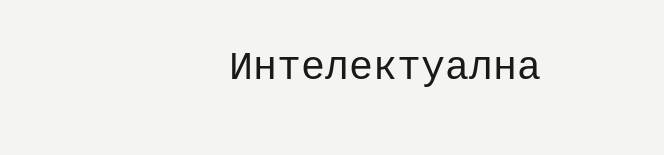Интелектуална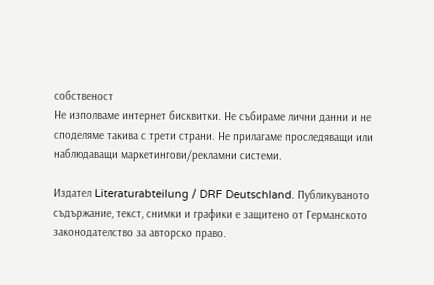собственост
Не изполваме интернет бисквитки. Не събираме лични данни и не споделяме такива с трети страни. Не прилагаме проследяващи или наблюдаващи маркетингови/рекламни системи.

Издател Literaturabteilung / DRF Deutschland. Публикуваното съдържание, текст, снимки и графики е защитено от Германското законодателство за авторско право.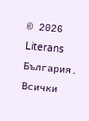© 2026 Literans България.
Всички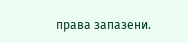права запазени.